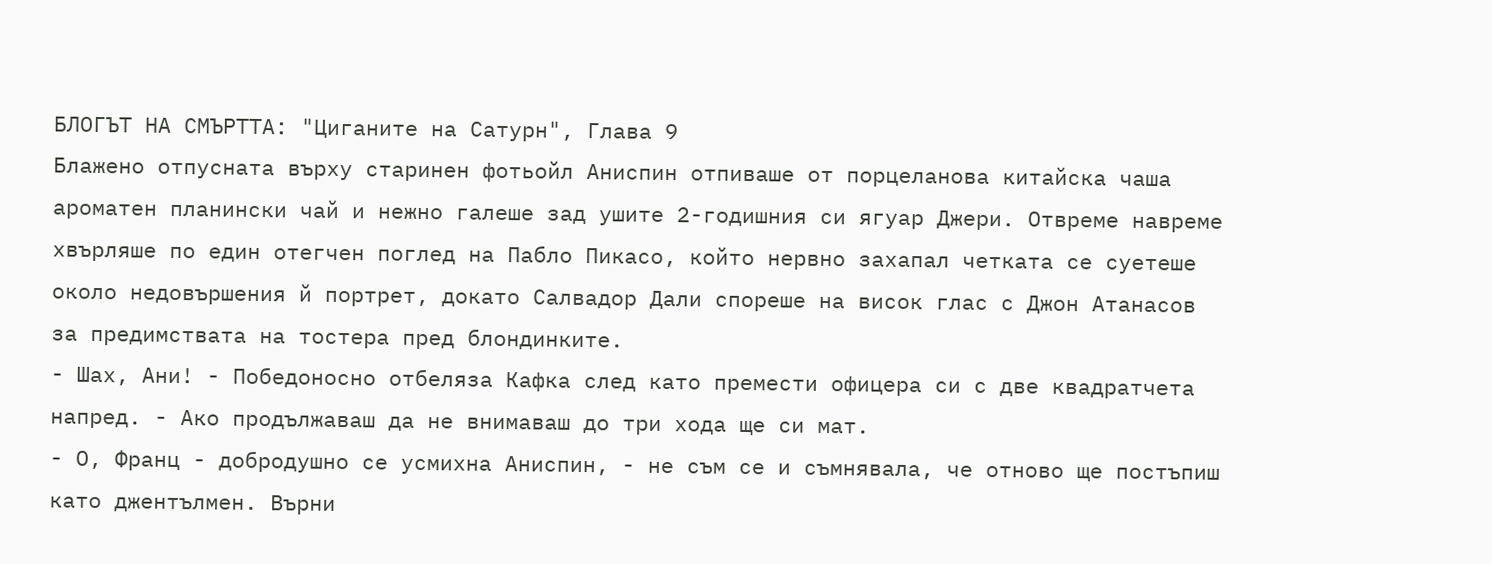БЛОГЪТ НА СМЪРТТА: "Циганите на Сатурн", Глава 9
Блажено отпусната върху старинен фотьойл Аниспин отпиваше от порцеланова китайска чаша ароматен планински чай и нежно галеше зад ушите 2-годишния си ягуар Джери. Отвреме навреме хвърляше по един отегчен поглед на Пабло Пикасо, който нервно захапал четката се суетеше около недовършения й портрет, докато Салвадор Дали спореше на висок глас с Джон Атанасов за предимствата на тостера пред блондинките.
- Шах, Ани! - Победоносно отбеляза Кафка след като премести офицера си с две квадратчета напред. - Ако продължаваш да не внимаваш до три хода ще си мат.
- О, Франц - добродушно се усмихна Аниспин, - не съм се и съмнявала, че отново ще постъпиш като джентълмен. Върни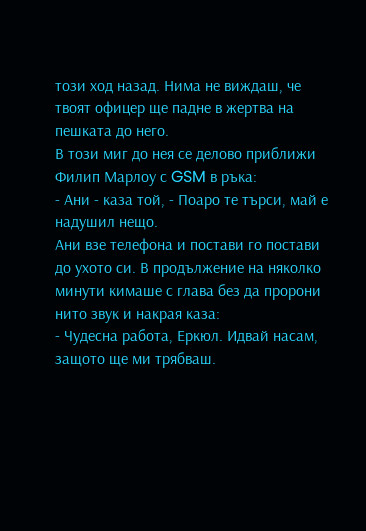този ход назад. Нима не виждаш, че твоят офицер ще падне в жертва на пешката до него.
В този миг до нея се делово приближи Филип Марлоу с GSM в ръка:
- Ани - каза той, - Поаро те търси, май е надушил нещо.
Ани взе телефона и постави го постави до ухото си. В продължение на няколко минути кимаше с глава без да пророни нито звук и накрая каза:
- Чудесна работа, Еркюл. Идвай насам, защото ще ми трябваш.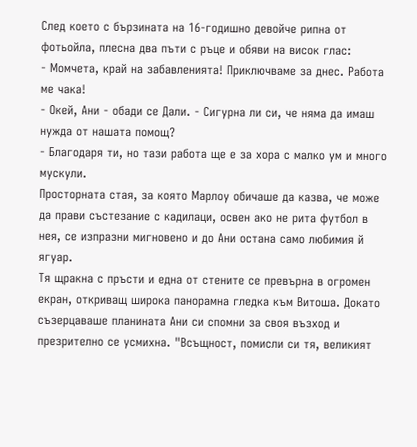След което с бързината на 16-годишно девойче рипна от фотьойла, плесна два пъти с ръце и обяви на висок глас:
- Момчета, край на забавленията! Приключваме за днес. Работа ме чака!
- Окей, Ани - обади се Дали. - Сигурна ли си, че няма да имаш нужда от нашата помощ?
- Благодаря ти, но тази работа ще е за хора с малко ум и много мускули.
Просторната стая, за която Марлоу обичаше да казва, че може да прави състезание с кадилаци, освен ако не рита футбол в нея, се изпразни мигновено и до Ани остана само любимия й ягуар.
Тя щракна с пръсти и една от стените се превърна в огромен екран, откриващ широка панорамна гледка към Витоша. Докато съзерцаваше планината Ани си спомни за своя възход и презрително се усмихна. "Всъщност, помисли си тя, великият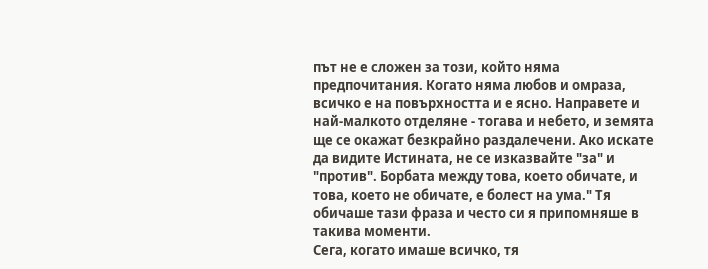път не е сложен за този, който няма предпочитания. Когато няма любов и омраза, всичко е на повърхността и е ясно. Направете и най-малкото отделяне - тогава и небето, и земята ще се окажат безкрайно раздалечени. Ако искате да видите Истината, не се изказвайте "за" и "против". Борбата между това, което обичате, и това, което не обичате, е болест на ума." Тя обичаше тази фраза и често си я припомняше в такива моменти.
Сега, когато имаше всичко, тя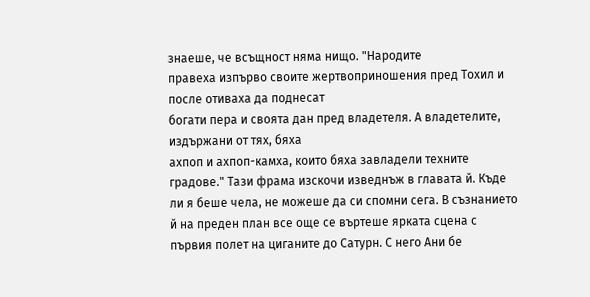знаеше, че всъщност няма нищо. "Народите
правеха изпърво своите жертвоприношения пред Тохил и после отиваха да поднесат
богати пера и своята дан пред владетеля. А владетелите, издържани от тях, бяха
ахпоп и ахпоп-камха, които бяха завладели техните градове." Тази фрама изскочи изведнъж в главата й. Къде ли я беше чела, не можеше да си спомни сега. В съзнанието й на преден план все още се въртеше ярката сцена с първия полет на циганите до Сатурн. С него Ани бе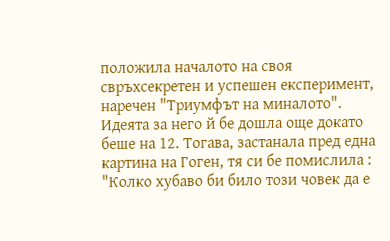положила началото на своя свръхсекретен и успешен експеримент, наречен "Триумфът на миналото".
Идеята за него й бе дошла още докато беше на 12. Тогава, застанала пред една картина на Гоген, тя си бе помислила : "Колко хубаво би било този човек да е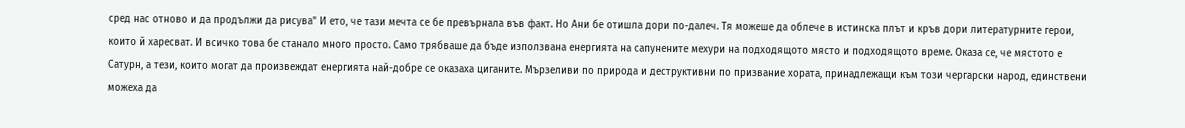сред нас отново и да продължи да рисува" И ето, че тази мечта се бе превърнала във факт. Но Ани бе отишла дори по-далеч. Тя можеше да облече в истинска плът и кръв дори литературните герои, които й харесват. И всичко това бе станало много просто. Само трябваше да бъде използвана енергията на сапунените мехури на подходящото място и подходящото време. Оказа се, че мястото е Сатурн, а тези, които могат да произвеждат енергията най-добре се оказаха циганите. Мързеливи по природа и деструктивни по призвание хората, принадлежащи към този чергарски народ, единствени можеха да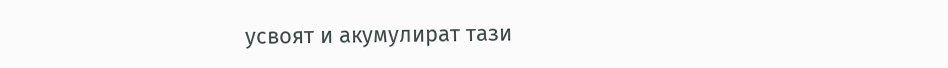усвоят и акумулират тази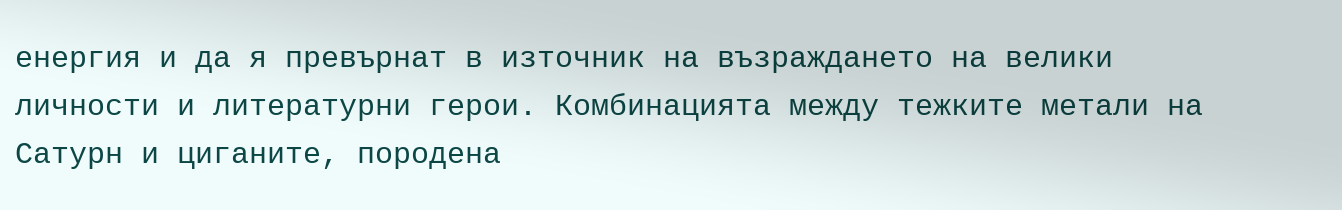енергия и да я превърнат в източник на възраждането на велики личности и литературни герои. Комбинацията между тежките метали на Сатурн и циганите, породена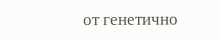от генетично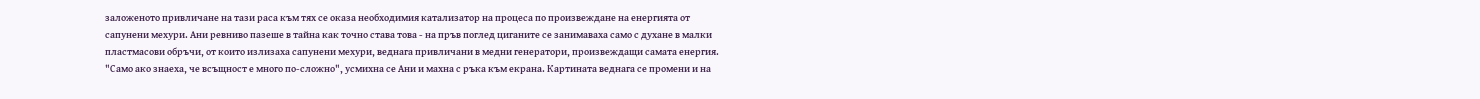заложеното привличане на тази раса към тях се оказа необходимия катализатор на процеса по произвеждане на енергията от сапунени мехури. Ани ревниво пазеше в тайна как точно става това - на пръв поглед циганите се занимаваха само с духане в малки пластмасови обръчи, от които излизаха сапунени мехури, веднага привличани в медни генератори, произвеждащи самата енергия. "Само ако знаеха, че всъщност е много по-сложно", усмихна се Ани и махна с ръка към екрана. Картината веднага се промени и на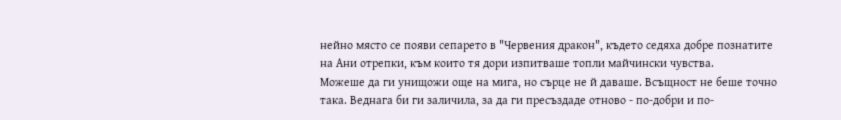нейно място се появи сепарето в "Червения дракон", където седяха добре познатите на Ани отрепки, към които тя дори изпитваше топли майчински чувства.
Можеше да ги унищожи още на мига, но сърце не й даваше. Всъщност не беше точно така. Веднага би ги заличила, за да ги пресъздаде отново - по-добри и по-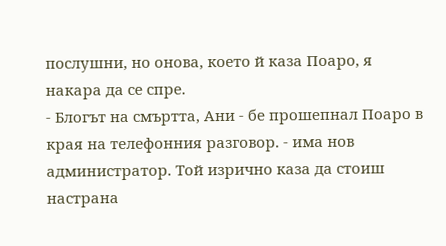послушни, но онова, което й каза Поаро, я накара да се спре.
- Блогът на смъртта, Ани - бе прошепнал Поаро в края на телефонния разговор. - има нов администратор. Той изрично каза да стоиш настрана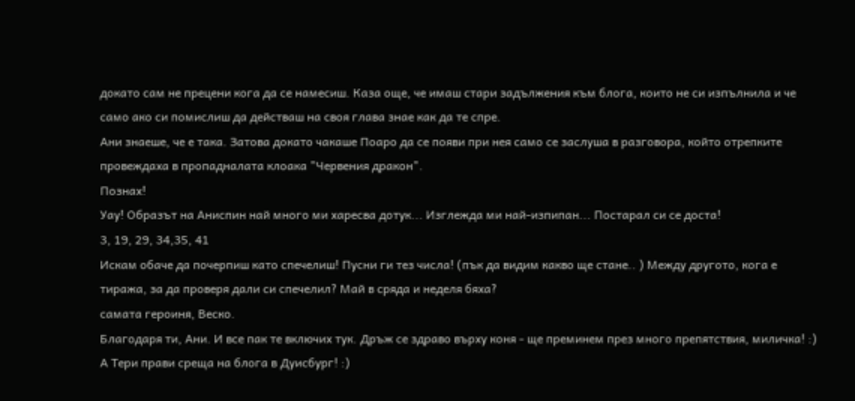докато сам не прецени кога да се намесиш. Каза още, че имаш стари задължения към блога, които не си изпълнила и че само ако си помислиш да действаш на своя глава знае как да те спре.
Ани знаеше, че е така. Затова докато чакаше Поаро да се появи при нея само се заслуша в разговора, който отрепките провеждаха в пропадналата клоака "Червения дракон".
Познах!
Уау! Образът на Аниспин най много ми харесва дотук... Изглежда ми най-изпипан... Постарал си се доста!
3, 19, 29, 34,35, 41
Искам обаче да почерпиш като спечелиш! Пусни ги тез числа! (пък да видим какво ще стане.. ) Между другото, кога е тиража, за да проверя дали си спечелил? Май в сряда и неделя бяха?
самата героиня, Веско.
Благодаря ти, Ани. И все пак те включих тук. Дръж се здраво върху коня - ще преминем през много препятствия, миличка! :)
А Тери прави среща на блога в Дуисбург! :)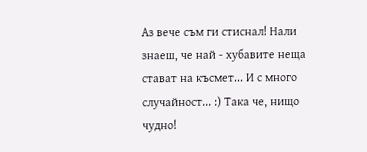Аз вече съм ги стиснал! Нали знаеш, че най - хубавите неща стават на късмет... И с много случайност... :) Така че, нищо чудно!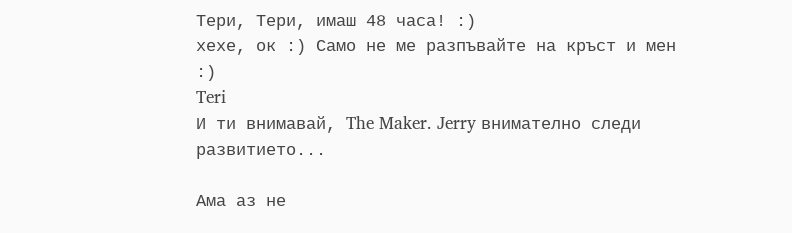Тери, Тери, имаш 48 часа! :)
хехе, ок :) Само не ме разпъвайте на кръст и мен :)
Teri
И ти внимавай, The Maker. Jerry внимателно следи развитието...

Ама аз не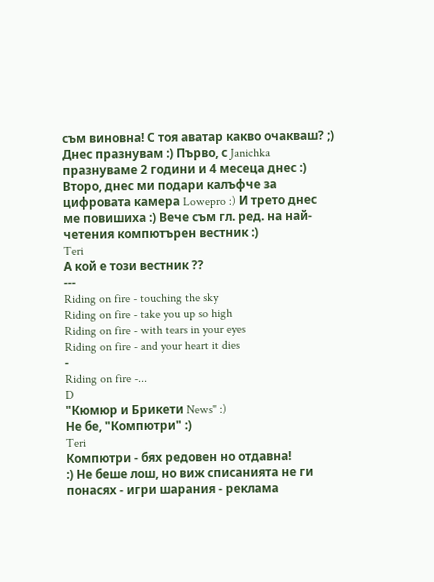съм виновна! С тоя аватар какво очакваш? ;)
Днес празнувам :) Първо, с Janichka празнуваме 2 години и 4 месеца днес :) Второ, днес ми подари калъфче за цифровата камера Lowepro :) И трето днес ме повишиха :) Вече съм гл. ред. на най-четения компютърен вестник :)
Teri
А кой е този вестник ??
---
Riding on fire - touching the sky
Riding on fire - take you up so high
Riding on fire - with tears in your eyes
Riding on fire - and your heart it dies
-
Riding on fire -...
D
"Кюмюр и Брикети News" :)
Не бе, "Компютри" :)
Teri
Компютри - бях редовен но отдавна!
:) Не беше лош, но виж списанията не ги понасях - игри шарания - реклама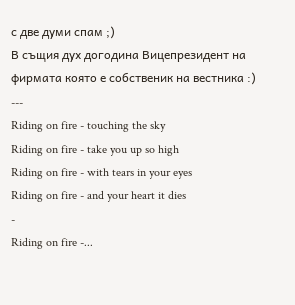с две думи спам ;)
В същия дух догодина Вицепрезидент на фирмата която е собственик на вестника :)
---
Riding on fire - touching the sky
Riding on fire - take you up so high
Riding on fire - with tears in your eyes
Riding on fire - and your heart it dies
-
Riding on fire -...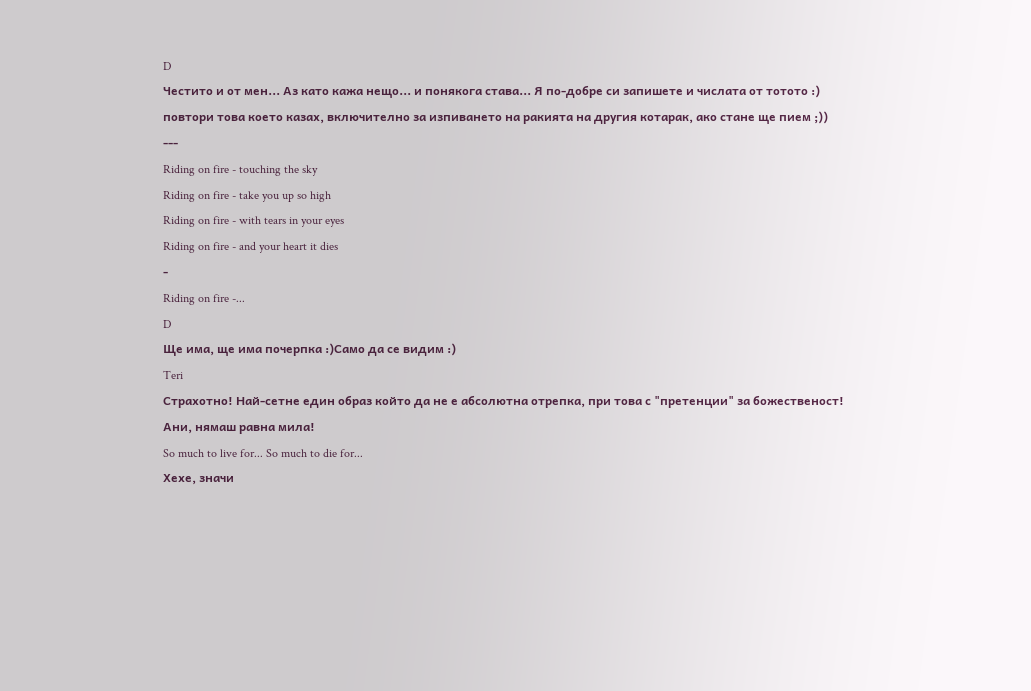D
Честито и от мен... Аз като кажа нещо... и понякога става... Я по-добре си запишете и числата от тотото :)
повтори това което казах, включително за изпиването на ракията на другия котарак, ако стане ще пием ;))
---
Riding on fire - touching the sky
Riding on fire - take you up so high
Riding on fire - with tears in your eyes
Riding on fire - and your heart it dies
-
Riding on fire -...
D
Ще има, ще има почерпка :)Само да се видим :)
Teri
Страхотно! Най-сетне един образ който да не е абсолютна отрепка, при това с "претенции" за божественост!
Ани, нямаш равна мила!
So much to live for... So much to die for...
Хехе, значи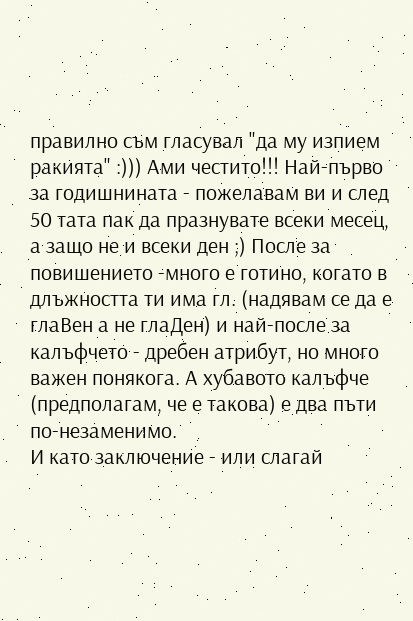правилно съм гласувал "да му изпием ракията" :))) Ами честито!!! Най-първо за годишнината - пожелавам ви и след 50 тата пак да празнувате всеки месец, а защо не и всеки ден ;) После за повишението -много е готино, когато в длъжността ти има гл. (надявам се да е глаВен а не глаДен) и най-после за калъфчето - дребен атрибут, но много важен понякога. А хубавото калъфче (предполагам, че е такова) е два пъти по-незаменимо.
И като заключение - или слагай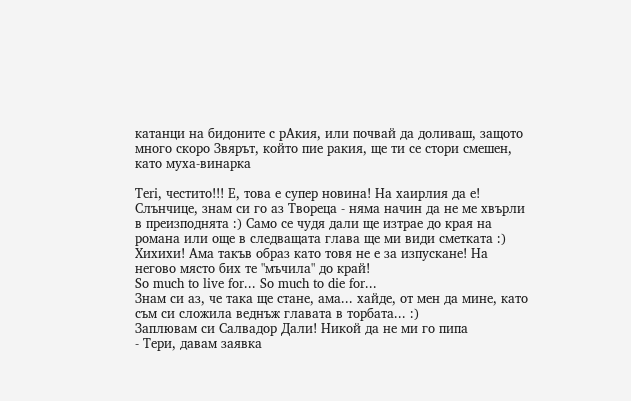катанци на бидоните с рАкия, или почвай да доливаш, защото много скоро Звярът, който пие ракия, ще ти се стори смешен, като муха-винарка

Teri, честито!!! Е, това е супер новина! На хаирлия да е!
Слънчице, знам си го аз Твореца - няма начин да не ме хвърли в преизподнята :) Само се чудя дали ще изтрае до края на романа или още в следващата глава ще ми види сметката :)
Хихихи! Ама такъв образ като товя не е за изпускане! На негово място бих те "мъчила" до край!
So much to live for... So much to die for...
Знам си аз, че така ще стане, ама... хайде, от мен да мине, като съм си сложила веднъж главата в торбата... :)
Заплювам си Салвадор Дали! Никой да не ми го пипа
- Тери, давам заявка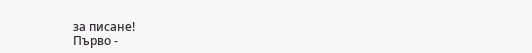за писане!
Първо -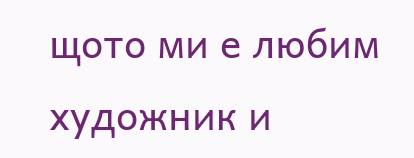щото ми е любим художник и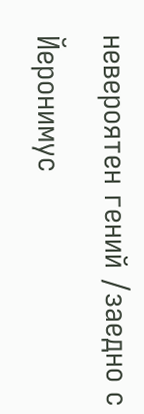невероятен гений /заедно с Йеронимус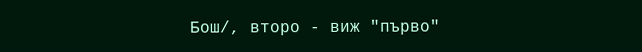Бош/, второ - виж "първо"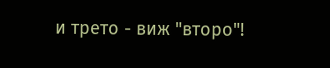и трето - виж "второ"!